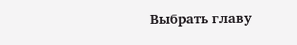Выбрать главу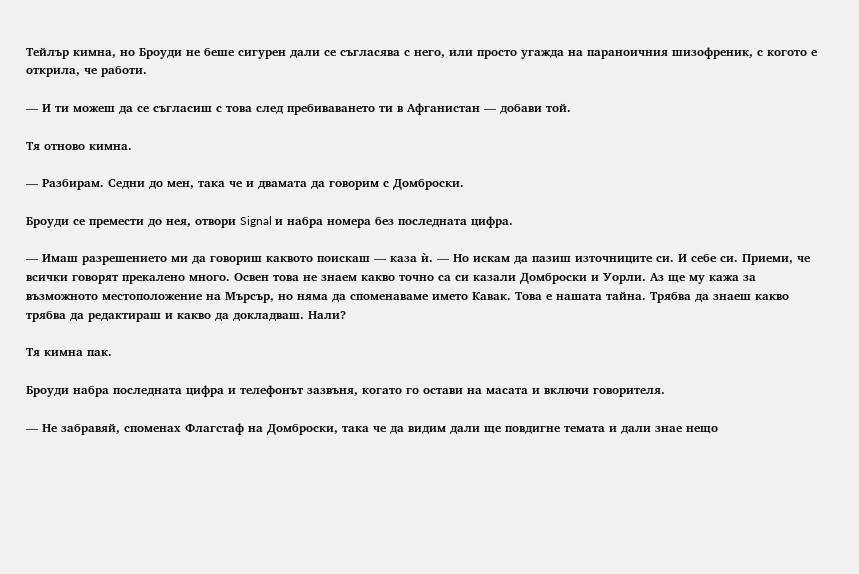Тейлър кимна, но Броуди не беше сигурен дали се съгласява с него, или просто угажда на параноичния шизофреник, с когото е открила, че работи.

— И ти можеш да се съгласиш с това след пребиваването ти в Афганистан — добави той.

Тя отново кимна.

— Разбирам. Седни до мен, така че и двамата да говорим с Домброски.

Броуди се премести до нея, отвори Signal и набра номера без последната цифра.

— Имаш разрешението ми да говориш каквото поискаш — каза ѝ. — Но искам да пазиш източниците си. И себе си. Приеми, че всички говорят прекалено много. Освен това не знаем какво точно са си казали Домброски и Уорли. Аз ще му кажа за възможното местоположение на Мърсър, но няма да споменаваме името Кавак. Това е нашата тайна. Трябва да знаеш какво трябва да редактираш и какво да докладваш. Нали?

Тя кимна пак.

Броуди набра последната цифра и телефонът зазвъня, когато го остави на масата и включи говорителя.

— Не забравяй, споменах Флагстаф на Домброски, така че да видим дали ще повдигне темата и дали знае нещо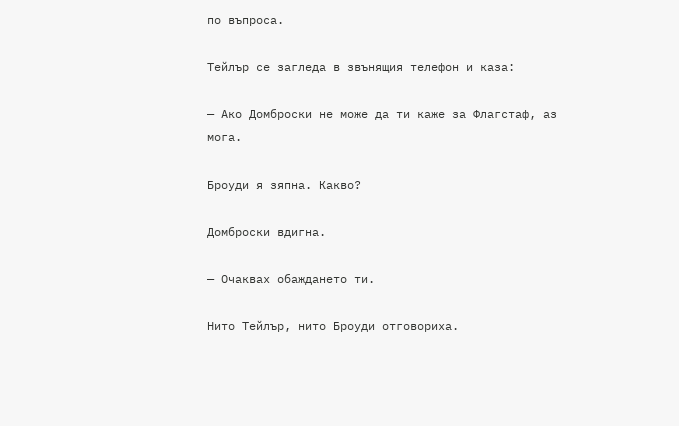по въпроса.

Тейлър се загледа в звънящия телефон и каза:

— Ако Домброски не може да ти каже за Флагстаф, аз мога.

Броуди я зяпна. Какво?

Домброски вдигна.

— Очаквах обаждането ти.

Нито Тейлър, нито Броуди отговориха.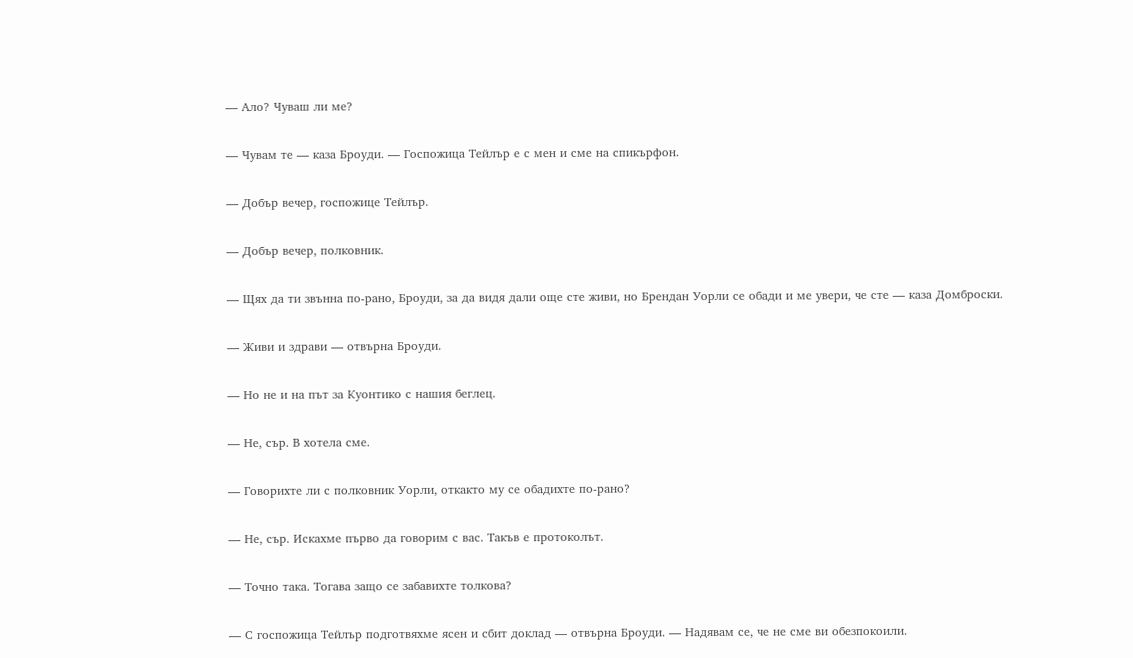— Ало? Чуваш ли ме?

— Чувам те — каза Броуди. — Госпожица Тейлър е с мен и сме на спикърфон.

— Добър вечер, госпожице Тейлър.

— Добър вечер, полковник.

— Щях да ти звънна по-рано, Броуди, за да видя дали още сте живи, но Брендан Уорли се обади и ме увери, че сте — каза Домброски.

— Живи и здрави — отвърна Броуди.

— Но не и на път за Куонтико с нашия беглец.

— Не, сър. В хотела сме.

— Говорихте ли с полковник Уорли, откакто му се обадихте по-рано?

— Не, сър. Искахме първо да говорим с вас. Такъв е протоколът.

— Точно така. Тогава защо се забавихте толкова?

— С госпожица Тейлър подготвяхме ясен и сбит доклад — отвърна Броуди. — Надявам се, че не сме ви обезпокоили.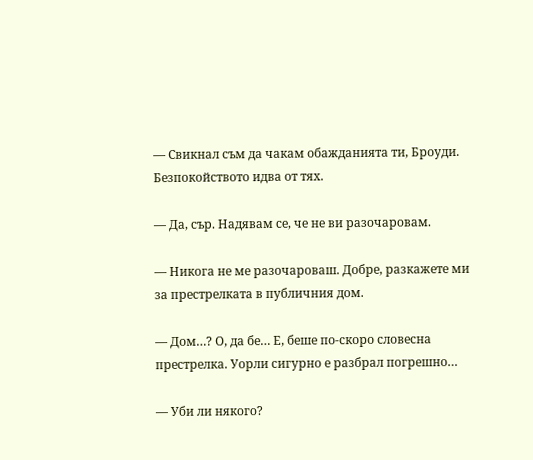— Свикнал съм да чакам обажданията ти, Броуди. Безпокойството идва от тях.

— Да, сър. Надявам се, че не ви разочаровам.

— Никога не ме разочароваш. Добре, разкажете ми за престрелката в публичния дом.

— Дом…? О, да бе… Е, беше по-скоро словесна престрелка. Уорли сигурно е разбрал погрешно…

— Уби ли някого?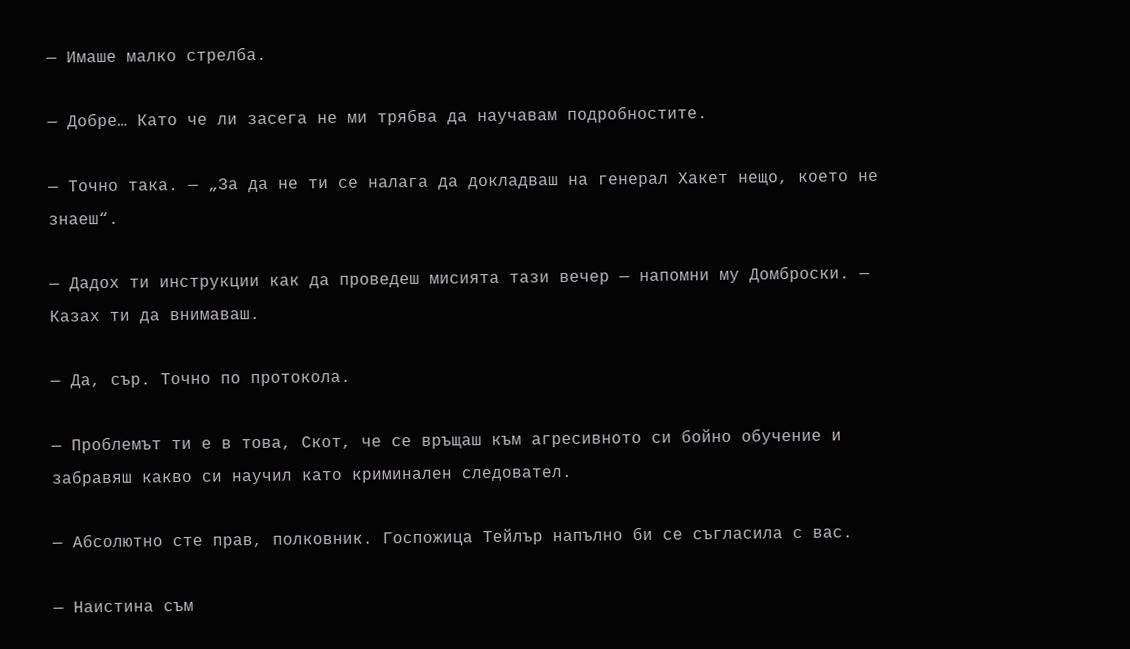— Имаше малко стрелба.

— Добре… Като че ли засега не ми трябва да научавам подробностите.

— Точно така. — „За да не ти се налага да докладваш на генерал Хакет нещо, което не знаеш“.

— Дадох ти инструкции как да проведеш мисията тази вечер — напомни му Домброски. — Казах ти да внимаваш.

— Да, сър. Точно по протокола.

— Проблемът ти е в това, Скот, че се връщаш към агресивното си бойно обучение и забравяш какво си научил като криминален следовател.

— Абсолютно сте прав, полковник. Госпожица Тейлър напълно би се съгласила с вас.

— Наистина съм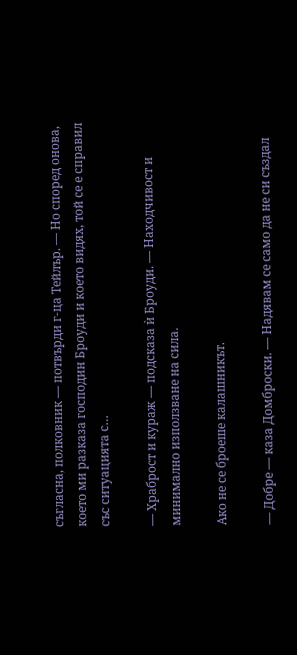съгласна, полковник — потвърди г-ца Тейлър. — Но според онова, което ми разказа господин Броуди и което видях, той се е справил със ситуацията с…

— Храброст и кураж — подсказа ѝ Броуди. — Находчивост и минимално използване на сила.

Ако не се броеше калашникът.

— Добре — каза Домброски. — Надявам се само да не си създал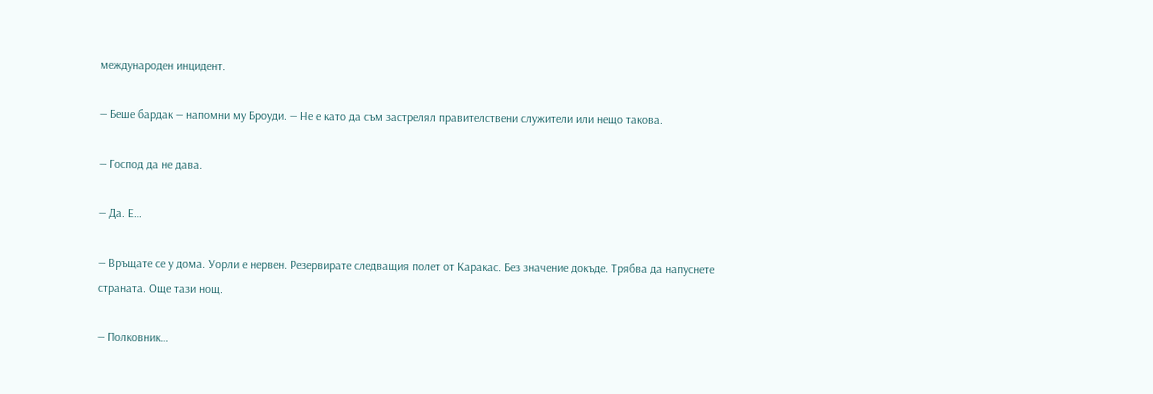международен инцидент.

— Беше бардак — напомни му Броуди. — Не е като да съм застрелял правителствени служители или нещо такова.

— Господ да не дава.

— Да. Е…

— Връщате се у дома. Уорли е нервен. Резервирате следващия полет от Каракас. Без значение докъде. Трябва да напуснете страната. Още тази нощ.

— Полковник…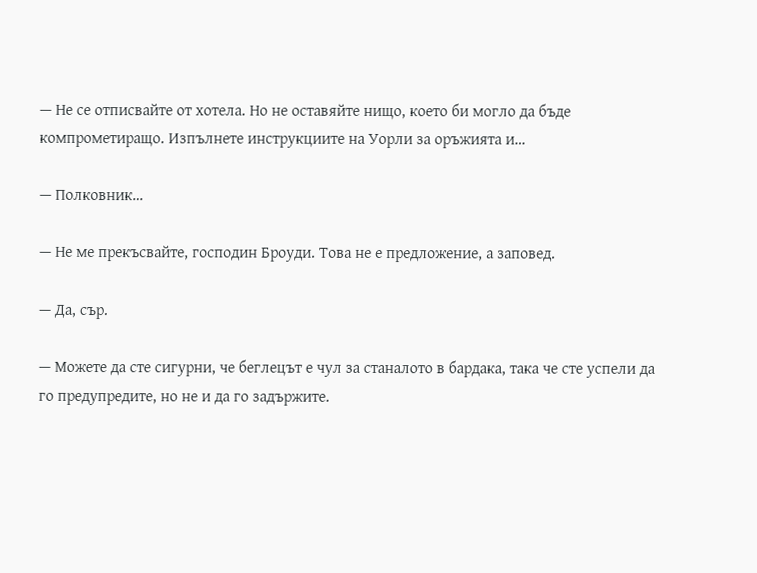— Не се отписвайте от хотела. Но не оставяйте нищо, което би могло да бъде компрометиращо. Изпълнете инструкциите на Уорли за оръжията и…

— Полковник…

— Не ме прекъсвайте, господин Броуди. Това не е предложение, а заповед.

— Да, сър.

— Можете да сте сигурни, че беглецът е чул за станалото в бардака, така че сте успели да го предупредите, но не и да го задържите.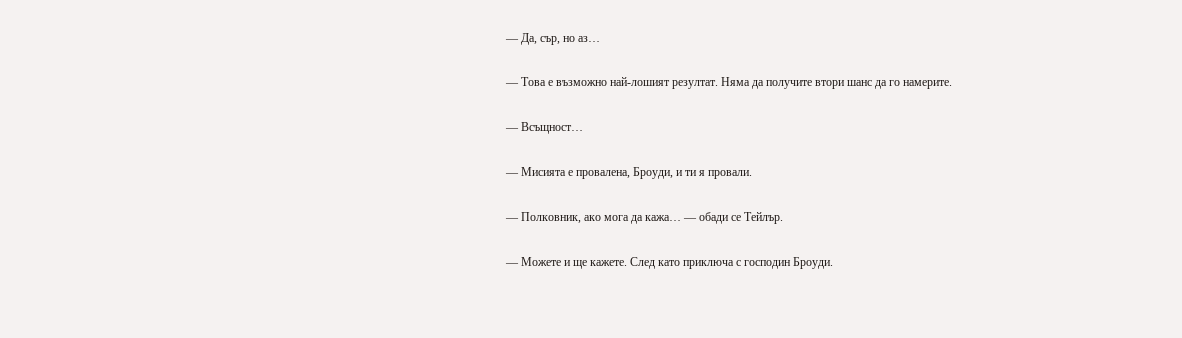— Да, сър, но аз…

— Това е възможно най-лошият резултат. Няма да получите втори шанс да го намерите.

— Всъщност…

— Мисията е провалена, Броуди, и ти я провали.

— Полковник, ако мога да кажа… — обади се Тейлър.

— Можете и ще кажете. След като приключа с господин Броуди.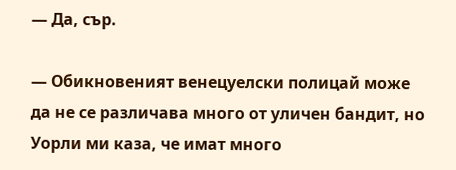— Да, сър.

— Обикновеният венецуелски полицай може да не се различава много от уличен бандит, но Уорли ми каза, че имат много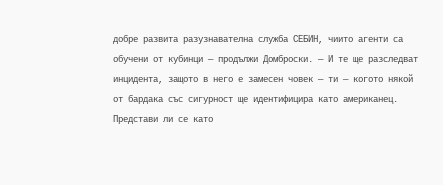добре развита разузнавателна служба СЕБИН, чиито агенти са обучени от кубинци — продължи Домброски. — И те ще разследват инцидента, защото в него е замесен човек — ти — когото някой от бардака със сигурност ще идентифицира като американец. Представи ли се като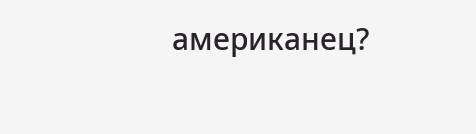американец?